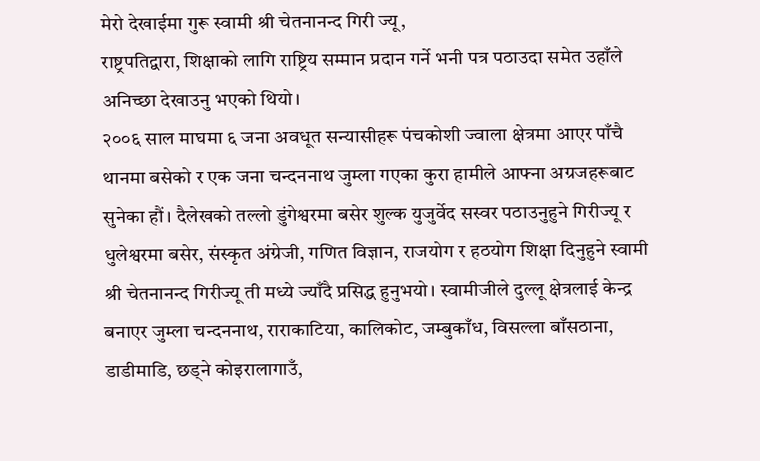मेरो देखाईमा गुरू स्वामी श्री चेतनानन्द गिरी ज्यू,
राष्ट्रपतिद्वारा, शिक्षाको लागि राष्ट्रिय सम्मान प्रदान गर्ने भनी पत्र पठाउदा समेत उहाँले अनिच्छा देखाउनु भएको थियो।
२००६ साल माघमा ६ जना अवधूत सन्यासीहरू पंचकोशी ज्वाला क्षेत्रमा आएर पाँचै थानमा बसेको र एक जना चन्दननाथ जुम्ला गएका कुरा हामीले आफ्ना अग्रजहरूबाट सुनेका हौं। दैलेखको तल्लो डुंगेश्वरमा बसेर शुल्क युजुर्वेद सस्वर पठाउनुहुने गिरीज्यू र धुलेश्वरमा बसेर, संस्कृत अंग्रेजी, गणित विज्ञान, राजयोग र हठयोग शिक्षा दिनुहुने स्वामी श्री चेतनानन्द गिरीज्यू ती मध्ये ज्याँदै प्रसिद्ध हुनुभयो। स्वामीजीले दुल्लू क्षेत्रलाई केन्द्र बनाएर जुम्ला चन्दननाथ, राराकाटिया, कालिकोट, जम्बुकाँध, विसल्ला बाँसठाना, डाडीमाडि, छड्ने कोइरालागाउँ,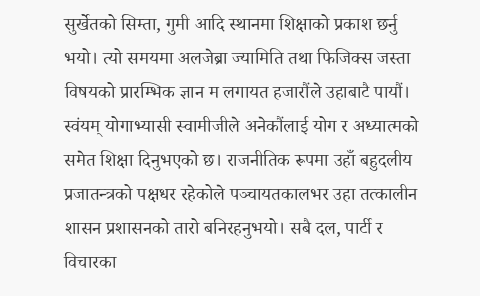सुर्खेतको सिम्ता, गुमी आदि स्थानमा शिक्षाको प्रकाश छर्नु भयो। त्यो समयमा अलजेब्रा ज्यामिति तथा फिजिक्स जस्ता विषयको प्रारम्भिक ज्ञान म लगायत हजारौंले उहाबाटै पायौं। स्वंयम् योगाभ्यासी स्वामीजीले अनेकौंलाई योग र अध्यात्मको समेत शिक्षा दिनुभएको छ। राजनीतिक रूपमा उहाँ बहुदलीय प्रजातन्त्रको पक्षधर रहेकोले पञ्चायतकालभर उहा तत्कालीन शासन प्रशासनको तारो बनिरहनुभयो। सबै दल, पार्टी र विचारका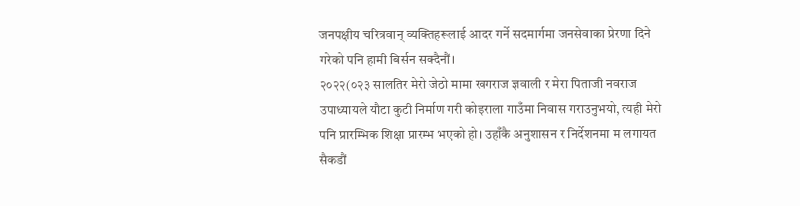जनपक्षीय चरित्रवान् व्यक्तिहरूलाई आदर गर्ने सदमार्गमा जनसेवाका प्रेरणा दिने गरेको पनि हामी बिर्सन सक्दैनौं।
२०२२(०२३ सालतिर मेरो जेठो मामा खगराज ज्ञवाली र मेरा पिताजी नवराज उपाध्यायले यौटा कुटी निर्माण गरी कोइराला गाउँमा निवास गराउनुभयो, त्यही मेरो पनि प्रारम्भिक शिक्षा प्रारम्भ भएको हो। उहाँकै अनुशासन र निर्देशनमा म लगायत सैकडौं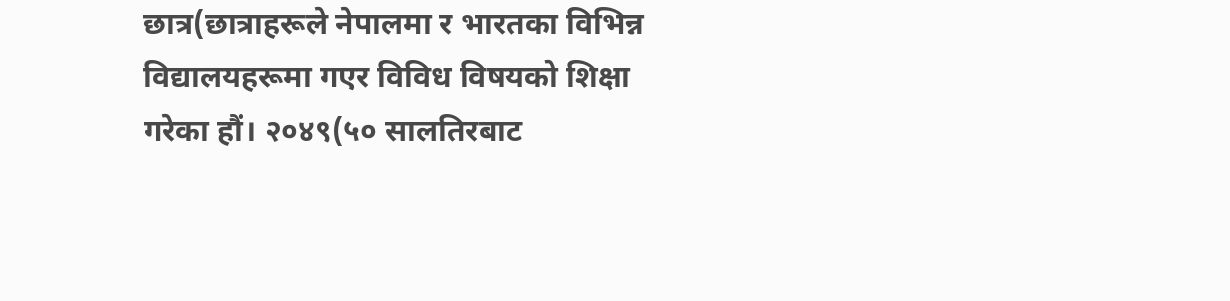छात्र(छात्राहरूले नेपालमा र भारतका विभिन्न विद्यालयहरूमा गएर विविध विषयको शिक्षा गरेका हौं। २०४९(५० सालतिरबाट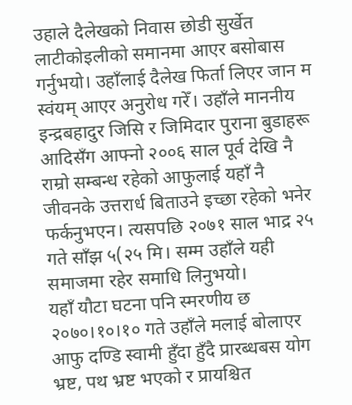उहाले दैलेखको निवास छोडी सुर्खेत लाटीकोइलीको समानमा आएर बसोबास गर्नुभयो। उहाँलाई दैलेख फिर्ता लिएर जान म स्वंयम् आएर अनुरोध गरेँ। उहाँले माननीय इन्द्रबहादुर जिसि र जिमिदार पुराना बुडाहरू आदिसँग आफ्नो २००६ साल पूर्व देखि नै राम्रो सम्बन्ध रहेको आफुलाई यहाँ नै जीवनके उत्तरार्ध बिताउने इच्छा रहेको भनेर फर्कनुभएन। त्यसपछि २०७१ साल भाद्र २५ गते साँझ ५(२५ मि। सम्म उहाँले यही समाजमा रहेर समाधि लिनुभयो।
यहाँ यौटा घटना पनि स्मरणीय छ २०७०।१०।१० गते उहाँले मलाई बोलाएर आफु दण्डि स्वामी हुँदा हुँदै प्रारब्धबस योग भ्रष्ट, पथ भ्रष्ट भएको र प्रायश्चित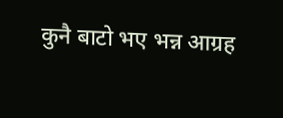कुनै बाटो भए भन्न आग्रह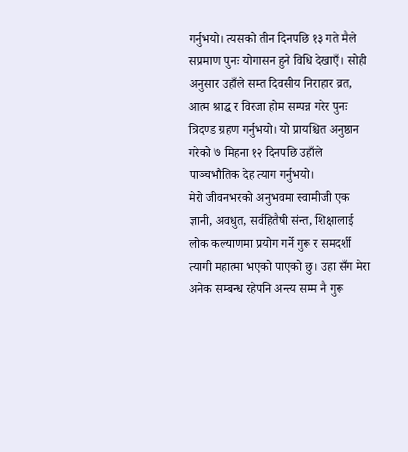गर्नुभयो। त्यसको तीन दिनपछि १३ गते मैले सप्रमाण पुनः योगासन हुने विधि देखाएँ। सोही अनुसार उहाँले सम्त दिवसीय निराहार व्रत, आत्म श्राद्ध र विरजा होम सम्पन्न गरेर पुनः त्रिदण्ड ग्रहण गर्नुभयो। यो प्रायश्चित अनुष्ठान गरेको ७ मिहना १२ दिनपछि उहाँले पाञ्चभौतिक देह त्याग गर्नुभयो।
मेरो जीवनभरको अनुभवमा स्वामीजी एक ज्ञानी, अवधुत, सर्वहितैषी संन्त, शिक्षालाई लोक कल्याणमा प्रयोग गर्ने गुरू र समदर्शी त्यागी महात्मा भएको पाएको छु। उहा सँग मेरा अनेक सम्बन्ध रहेपनि अन्त्य सम्म नै गुरू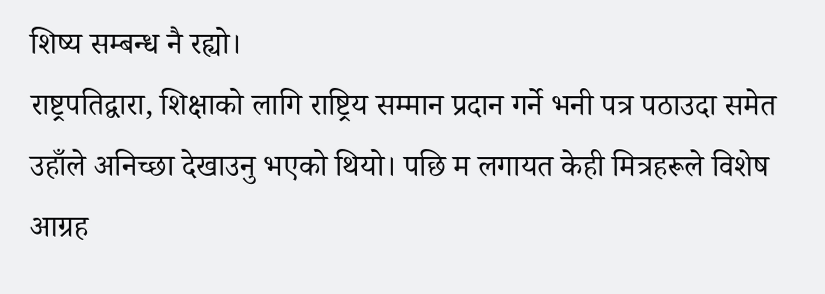शिष्य सम्बन्ध नै रह्यो।
राष्ट्रपतिद्वारा, शिक्षाको लागि राष्ट्रिय सम्मान प्रदान गर्ने भनी पत्र पठाउदा समेत उहाँले अनिच्छा देखाउनु भएको थियो। पछि म लगायत केही मित्रहरूले विशेष आग्रह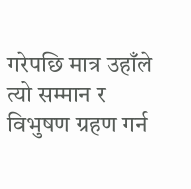गरेपछि मात्र उहाँले त्यो सम्मान र विभुषण ग्रहण गर्न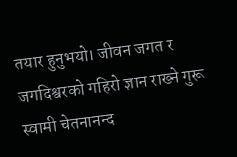तयार हुनुभयो। जीवन जगत र जगदिश्वरको गहिरो ज्ञान राख्ने गुरू स्वामी चेतनानन्द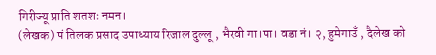गिरीज्यू प्राति शतशः नमन।
(लेखक) पं तिलक प्रसाद उपाध्याय रिजाल दुल्लू , भैरवी गा।पा। वडा नं। २, हुमेगाउँ , दैलेख को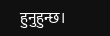हुनुहुन्छ।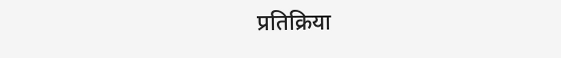प्रतिक्रिया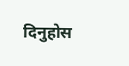दिनुहोस